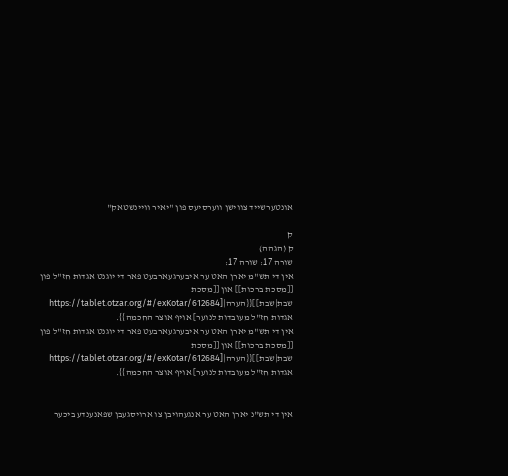אונטערשייד צווישן ווערסיעס פון "יאיר וויינשטאק"

ק
ק (הגהה)
שורה 17: שורה 17:
אין די תש"מ יארן האט ער איבערגעארבעט פאר די יוגנט אגדות חז"ל פון [[מסכת ברכות]] און [[מסכת שבת|שבת]]{{הערה|[https://tablet.otzar.org/#/exKotar/612684 אגדות חז"ל מעובדות לנוער] אויף אוצר החכמה}}.
אין די תש"מ יארן האט ער איבערגעארבעט פאר די יוגנט אגדות חז"ל פון [[מסכת ברכות]] און [[מסכת שבת|שבת]]{{הערה|[https://tablet.otzar.org/#/exKotar/612684 אגדות חז"ל מעובדות לנוער] אויף אוצר החכמה}}.


אין די תש"נ יארן האט ער אנגעהויבן צו ארויסגעבן שפאנענדע ביכער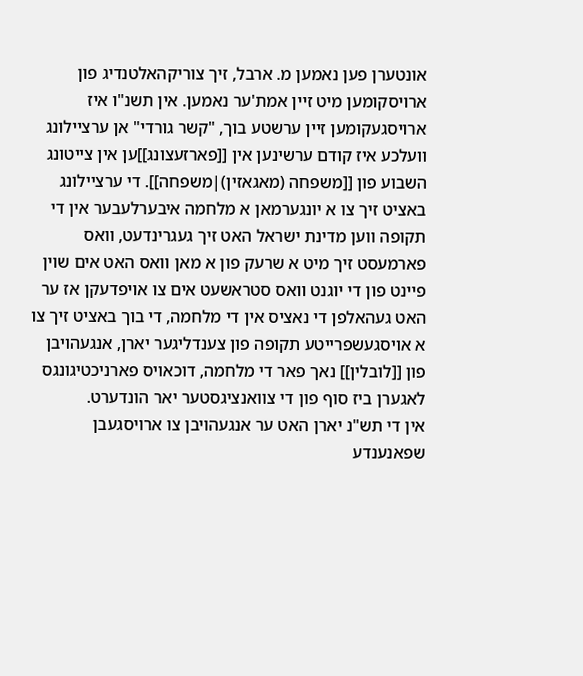אונטערן פען נאמען מ. ארבל, זיך צוריקהאלטנדיג פון ארויסקומען מיט זיין אמת'ער נאמען. אין תשנ"ו איז ארויסגעקומען זיין ערשטע בוך, "קשר גורדי" אן ערציילונג וועלכע איז קודם ערשינען אין [[פארזעצונג]]ען אין צייטונג השבוע פון [[משפחה (מאגאזין)|משפחה]]. די ערציילונג באציט זיך צו א יונגערמאן א מלחמה איבערלעבער אין די תקופה ווען מדינת ישראל האט זיך געגרינדעט, וואס פארמעסט זיך מיט א שרעק פון א מאן וואס האט אים שוין פיינט פון די יוגנט וואס סטראשעט אים צו אויפדעקן אז ער האט געהאלפן די נאציס אין די מלחמה, די בוך באציט זיך צו א אויסגעשפרייטע תקופה פון צענדליגער יארן, אנגעהויבן פון [[לובלין]] נאך פאר די מלחמה, דוכאויס פארניכטיגונגס לאגערן ביז סוף פון די צוואנציגסטער יאר הונדערט.
אין די תש"נ יארן האט ער אנגעהויבן צו ארויסגעבן שפאנענדע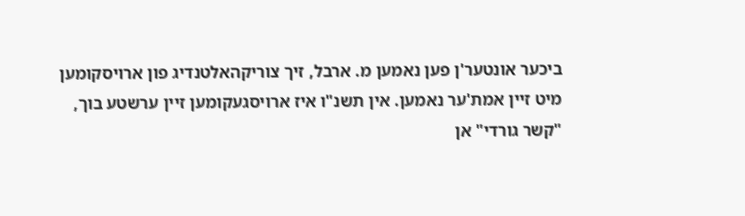ביכער אונטער'ן פען נאמען מ. ארבל, זיך צוריקהאלטנדיג פון ארויסקומען מיט זיין אמת'ער נאמען. אין תשנ"ו איז ארויסגעקומען זיין ערשטע בוך, "קשר גורדי" אן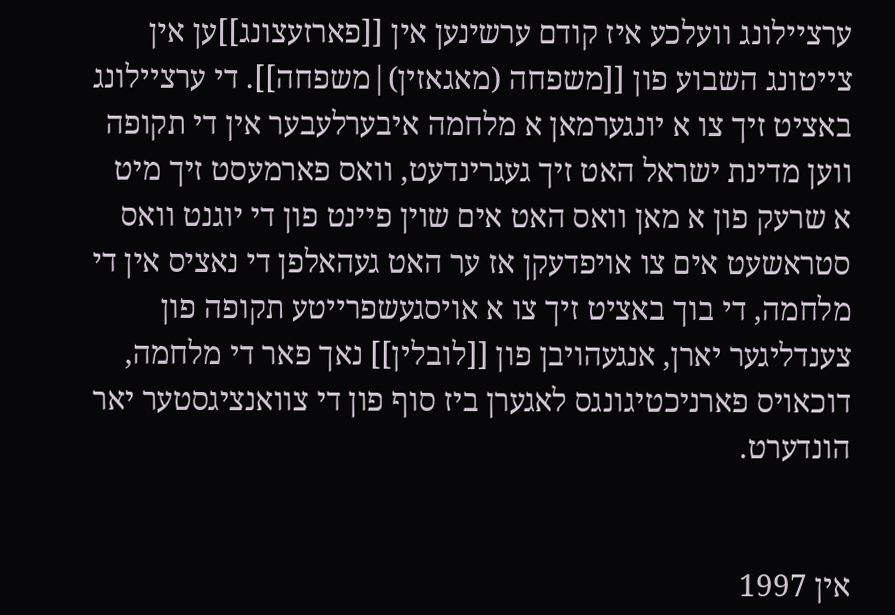ערציילונג וועלכע איז קודם ערשינען אין [[פארזעצונג]]ען אין צייטונג השבוע פון [[משפחה (מאגאזין)|משפחה]]. די ערציילונג באציט זיך צו א יונגערמאן א מלחמה איבערלעבער אין די תקופה ווען מדינת ישראל האט זיך געגרינדעט, וואס פארמעסט זיך מיט א שרעק פון א מאן וואס האט אים שוין פיינט פון די יוגנט וואס סטראשעט אים צו אויפדעקן אז ער האט געהאלפן די נאציס אין די מלחמה, די בוך באציט זיך צו א אויסגעשפרייטע תקופה פון צענדליגער יארן, אנגעהויבן פון [[לובלין]] נאך פאר די מלחמה, דוכאויס פארניכטיגונגס לאגערן ביז סוף פון די צוואנציגסטער יאר הונדערט.


אין 1997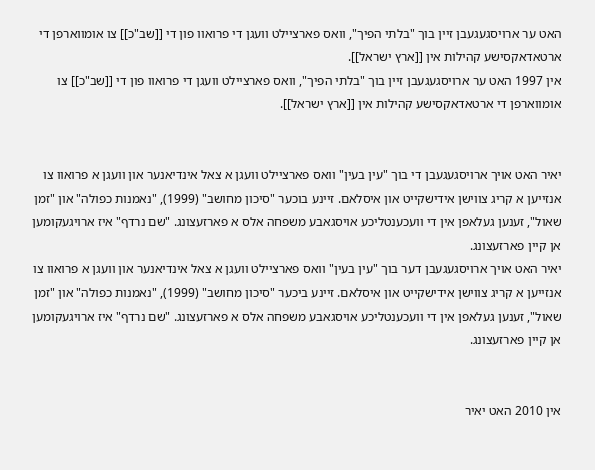האט ער ארויסגעגעבן זיין בוך "בלתי הפיך", וואס פארציילט וועגן די פרואוו פון די [[שב"כ]] צו אומווארפן די ארטאדאקסישע קהילות אין [[ארץ ישראל]].
אין 1997 האט ער ארויסגעגעבן זיין בוך "בלתי הפיך", וואס פארציילט וועגן די פרואוו פון די [[שב"כ]] צו אומווארפן די ארטאדאקסישע קהילות אין [[ארץ ישראל]].


יאיר האט אויך ארויסגעגעבן די בוך "עין בעין" וואס פארציילט וועגן א צאל אינדיאנער און וועגן א פרואוו צו אנזייען א קריג צווישן אידישקייט און איסלאם. זיינע בוכער "סיכון מחושב" (1999), "נאמנות כפולה" און "זמן שאול", זענען געלאפן אין די וועכענטליכע אויסגאבע משפחה אלס א פארזעצונג. "שם נרדף" איז ארויגעקומען אן קיין פארזעצונג.
יאיר האט אויך ארויסגעגעבן דער בוך "עין בעין" וואס פארציילט וועגן א צאל אינדיאנער און וועגן א פרואוו צו אנזייען א קריג צווישן אידישקייט און איסלאם. זיינע ביכער "סיכון מחושב" (1999), "נאמנות כפולה" און "זמן שאול", זענען געלאפן אין די וועכענטליכע אויסגאבע משפחה אלס א פארזעצונג. "שם נרדף" איז ארויגעקומען אן קיין פארזעצונג.


אין 2010 האט יאיר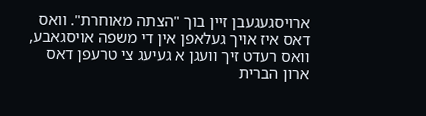ארויסגעגעבן זיין בוך "הצתה מאוחרת". וואס דאס איז אויך געלאפן אין די משפה אויסגאבע, וואס רעדט זיך וועגן א געיעג צי טרעפן דאס ארון הברית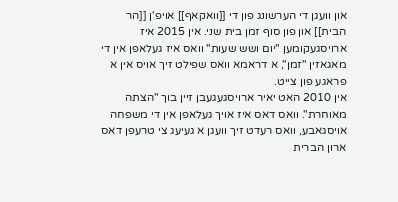און וועגן די הערשונג פון די [[וואקאף]] אויפ'ן [[הר הבית]] און פון סוף זמן בית שני. אין 2015 איז ארויסגעקומען "יום ושש שעות" וואס איז געלאפן אין די מאגאזין "זמן", א דראמא וואס שפילט זיך אויס אין א פראגע פון צייט.
אין 2010 האט יאיר ארויסגעגעבן זיין בוך "הצתה מאוחרת". וואס דאס איז אויך געלאפן אין די משפחה אויסגאבע, וואס רעדט זיך וועגן א געיעג צי טרעפן דאס ארון הברית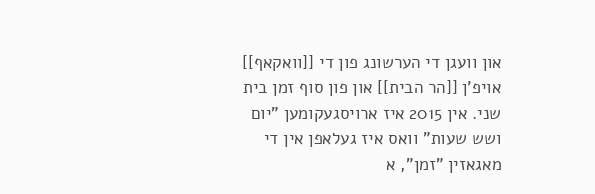און וועגן די הערשונג פון די [[וואקאף]] אויפ'ן [[הר הבית]] און פון סוף זמן בית שני. אין 2015 איז ארויסגעקומען "יום ושש שעות" וואס איז געלאפן אין די מאגאזין "זמן", א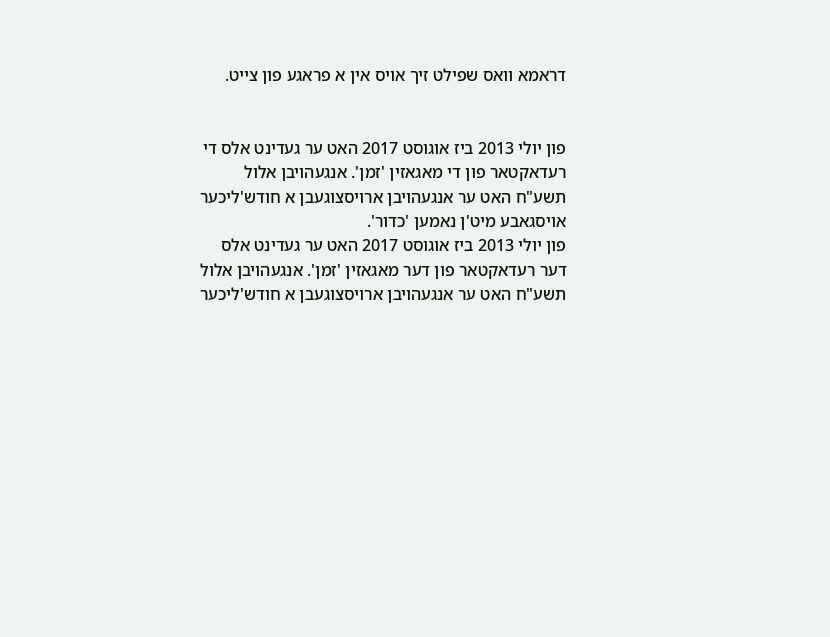דראמא וואס שפילט זיך אויס אין א פראגע פון צייט.


פון יולי 2013 ביז אוגוסט 2017 האט ער געדינט אלס די רעדאקטאר פון די מאגאזין 'זמן'. אנגעהויבן אלול תשע"ח האט ער אנגעהויבן ארויסצוגעבן א חודש'ליכער אויסגאבע מיט'ן נאמען 'כדור'.
פון יולי 2013 ביז אוגוסט 2017 האט ער געדינט אלס דער רעדאקטאר פון דער מאגאזין 'זמן'. אנגעהויבן אלול תשע"ח האט ער אנגעהויבן ארויסצוגעבן א חודש'ליכער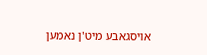אויסגאבע מיט'ן נאמען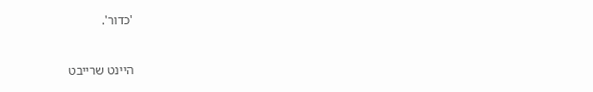'כדור'.


היינט שרייבט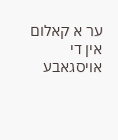ער א קאלום אין די אויסגאבע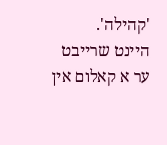'קהילה'.
היינט שרייבט ער א קאלום אין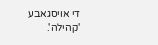די אויסגאבע 'קהילה'.